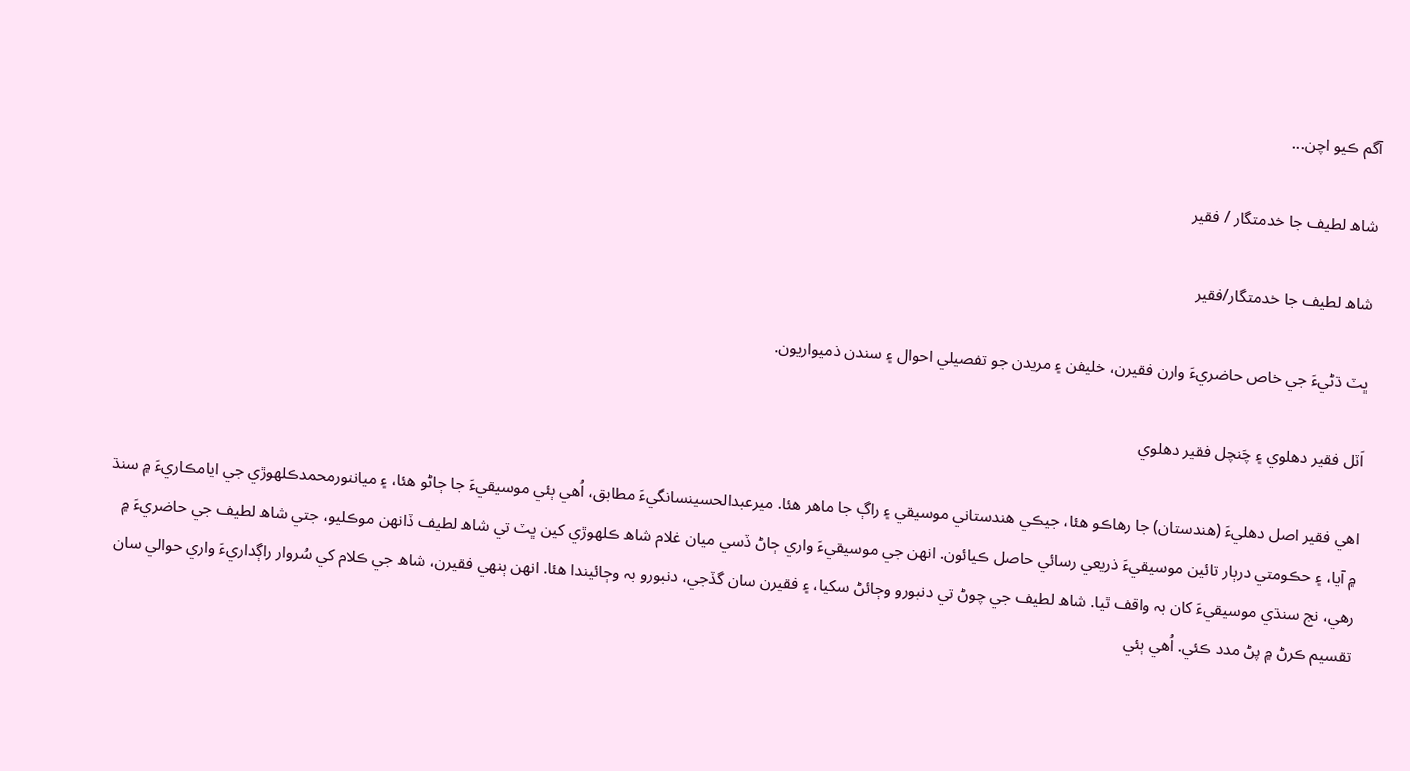آگم ڪيو اچن...

شاھ لطيف جا خدمتگار / فقير

شاھ لطيف جا خدمتگار/فقير

ڀٽ ڌڻيءَ جي خاص حاضريءَ وارن فقيرن، خليفن ۽ مريدن جو تفصيلي احوال ۽ سندن ذميواريون.

اَٽل فقير دھلوي ۽ چَنچل فقير دھلوي

اھي فقير اصل دھليءَ (هندستان) جا رهاڪو ھئا، جيڪي ھندستاني موسيقي ۽ راڳ جا ماھر ھئا. ميرعبدالحسينسانگيءَ مطابق، اُھي ٻئي موسيقيءَ جا ڄاڻو ھئا، ۽ مياننورمحمدڪلھوڙي جي ايامڪاريءَ ۾ سنڌ ۾ آيا، ۽ حڪومتي درٻار تائين موسيقيءَ ذريعي رسائي حاصل ڪيائون. انهن جي موسيقيءَ واري ڄاڻ ڏسي ميان غلام شاھ ڪلھوڙي کين ڀٽ تي شاھ لطيف ڏانھن موڪليو، جتي شاھ لطيف جي حاضريءَ ۾ رهي، نج سنڌي موسيقيءَ کان بہ واقف ٿيا. شاھ لطيف جي چوڻ تي دنبورو وڄائڻ سکيا، ۽ فقيرن سان گڏجي، دنبورو بہ وڄائيندا ھئا. انهن ٻنهي فقيرن، شاھ جي ڪلام کي سُروار راڳداريءَ واري حوالي سان تقسيم ڪرڻ ۾ پڻ مدد ڪئي. اُھي ٻئي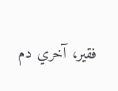فقير، آخري دم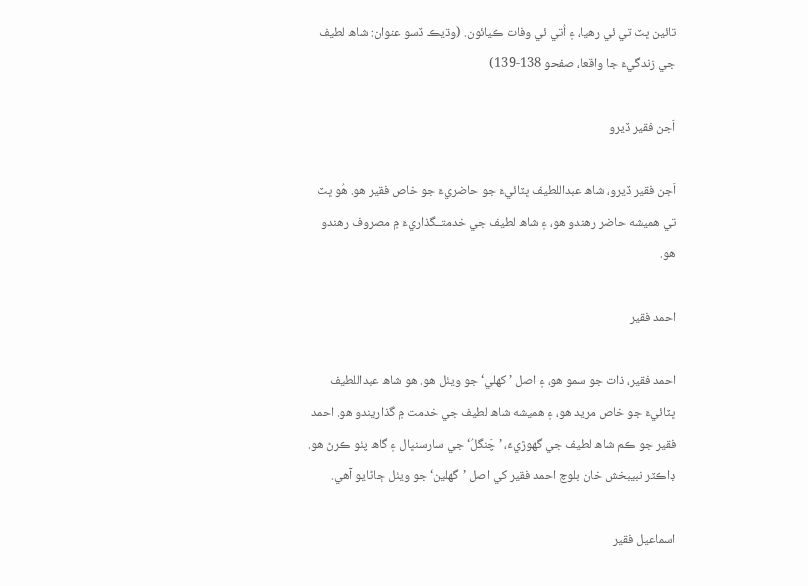تائين ڀٽ تي ئي رهيا، ۽ اُتي ئي وفات ڪيائون. (وڌيڪ ڏسو عنوان: شاھ لطيف جي زندگيءَ جا واقعا، صفحو 138-139)

اَجن فقير ڏيرو

اَجن فقير ڏيرو، شاھ عبداللطيف ڀٽائيءَ جو حاضريءَ جو خاص فقير ھو. ھُو ڀٽ تي ھميشه حاضر رهندو ھو، ۽ شاھ لطيف جي خدمتــگذاريءَ ۾ مصروف رهندو ھو.

احمد فقير

احمد فقير، ذات جو سمو ھو، ۽ اصل ’کھلي‘ جو ويٺل ھو. ھو شاھ عبداللطيف ڀٽائيءَ جو خاص مريد ھو، ۽ ھميشه شاھ لطيف جي خدمت ۾ گذاريندو ھو. احمد فقير جو ڪم شاھ لطيف جي گهوڙيءَ، ’چَنگلُ‘ جي سارسنڀال ۽ گاھ پٺو ڪرڻ ھو. ڊاڪٽر نبيبخش خان بلوچ احمد فقير کي اصل ’گهلين‘ جو ويٺل ڄاڻايو آھي.

اسماعيل فقير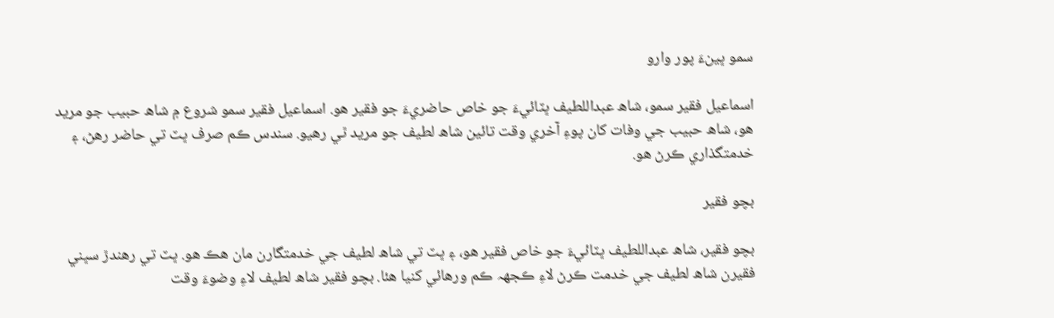سمو ڀينءَ پور وارو

اسماعيل فقير سمو، شاھ عبداللطيف ڀٽائيءَ جو خاص حاضريءَ جو فقير ھو. اسماعيل فقير سمو شروع ۾ شاھ حبيب جو مريد ھو، شاھ حبيب جي وفات کان پوءِ آخري وقت تائين شاھ لطيف جو مريد ٿي رهيو. سندس ڪم صرف ڀٽ تي حاضر رهڻ، ۽ خدمتگذاري ڪرڻ ھو.

بچو فقير

بچو فقير، شاھ عبداللطيف ڀٽائيءَ جو خاص فقير ھو، ۽ ڀٽ تي شاھ لطيف جي خدمتگارن مان ھڪ ھو. ڀٽ تي رهندڙ سڀني فقيرن شاھ لطيف جي خدمت ڪرڻ لاءِ ڪجھہ ڪم ورھائي کنيا ھئا. بچو فقير شاھ لطيف لاءِ وضوءَ وقت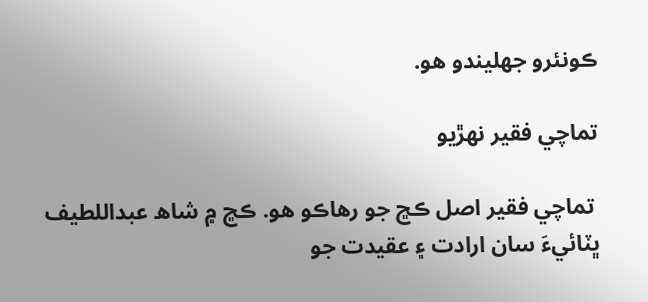ڪونئرو جهليندو ھو.

تماچي فقير نھڙيو

 تماچي فقير اصل ڪڇ جو رهاڪو ھو. ڪڇ ۾ شاھ عبداللطيف ڀٽائيءَ سان ارادت ۽ عقيدت جو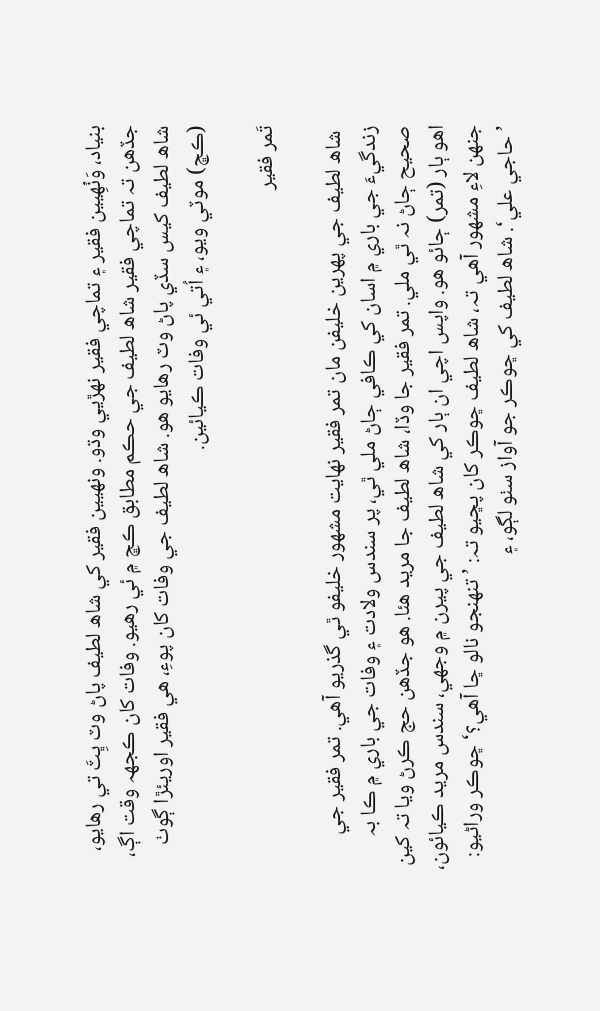بنياد، وَنۡهِيين فقير ۽ تماچي فقير نھڙيي وڌو. ونهيين فقير کي شاھ لطيف پاڻ وٽ ڀِٽَ تي رهايو، جڏهن تہ تماچي فقير شاھ لطيف جي حڪم مطابق ڪڇ ۾ ئي رهيو. وفات کان ڪجھہ وقت اڳ، شاھ لطيف کيس سڏي پاڻ وٽ رهايو ھو. شاھ لطيف جي وفات کان پوءِ، ھي فقير اوريئڙا ڳوٺ (ڪڇ) موٽي ويو، ۽ اُتي ئي وفات ڪيائين.

تَمر فقير

 شاھ لطيف جي پھرين خليفن مان تمر فقير نھايت مشھور خليفو ٿي گذريو آھي. تمر فقير جي زندگيءَ جي باري ۾ اسان کي ڪافي ڄاڻ ملي ٿي، پر سندس ولادت ۽ وفات جي باري ۾ ڪا بہ صحيح ڄاڻ نہ ٿي ملي. تمر فقير جا وڏا، شاھ لطيف جا مريد ھئا. ھو جڏهن حج ڪرڻ ويا تہ کين اھو ٻار (تمر) ڄائو ھو. واپس اچي ان ٻار کي شاھ لطيف جي پيرن ۾ وجهي، سندس مريد ڪيائون، جنھن لاءِ مشھور آھي تہ، شاھ لطيف ڇوڪر کان پڇيو تہ: ’تنھنجو نالو ڇا آھي؟‘ ڇوڪر وراڻيو: ’حاجي علي‘. شاھ لطيف کي ڇوڪر جو آواز سٺو لڳو، ۽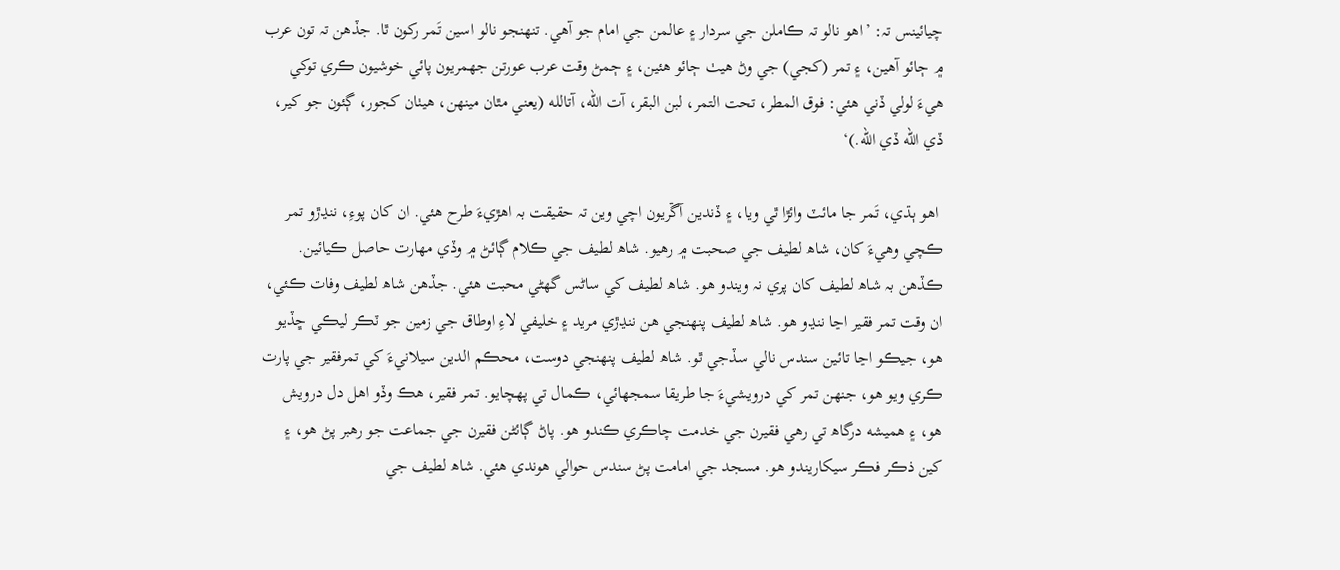چيائينس تہ: ’اھو نالو تہ ڪاملن جي سردار ۽ عالمن جي امام جو آھي. تنھنجو نالو اسين تَمر رکون ٿا. جڏهن تہ تون عرب ۾ ڄائو آھين، ۽ تمر (کجي) جي وڻ ھيٺ ڄائو ھئين، ۽ ڄمڻ وقت عرب عورتن جهمريون پائي خوشيون ڪري توکي ھيءَ لولي ڏني ھئي: فوق المطر، تحت التمر، لبن البقر، آت الله، آتالله (يعني مٿان مينھن، ھيٺان کجور، ڳئون جو کير، ڏي الله ڏي الله.)‘

 اھو ٻڌي، تَمر جا مائٽ وائڙا ٿي ويا، ۽ ڏندين آڱريون اچي وين تہ حقيقت بہ اھڙيءَ طرح ھئي. ان کان پوءِ، ننڍڙو تمر ڪچي وھيءَ کان، شاھ لطيف جي صحبت ۾ رهيو. شاھ لطيف جي ڪلام ڳائڻ ۾ وڏي مھارت حاصل ڪيائين. ڪڏهن بہ شاھ لطيف کان پري نہ ويندو ھو. شاھ لطيف کي ساڻس گهڻي محبت ھئي. جڏهن شاھ لطيف وفات ڪئي، ان وقت تمر فقير اڃا ننڍو ھو. شاھ لطيف پنھنجي ھن ننڍڙي مريد ۽ خليفي لاءِ اوطاق جي زمين جو ٽڪر ليڪي ڇڏيو ھو، جيڪو اڃا تائين سندس نالي سڏجي ٿو. شاھ لطيف پنھنجي دوست، محڪم الدين سيلانيءَ کي تمرفقير جي پارت ڪري ويو ھو، جنھن تمر کي درويشيءَ جا طريقا سمجهائي، ڪمال تي پھچايو. تمر فقير، ھڪ وڏو اھل دل درويش ھو، ۽ ھميشه درگاھ تي رهي فقيرن جي خدمت چاڪري ڪندو ھو. پاڻ ڳائڻن فقيرن جي جماعت جو رهبر پڻ ھو، ۽ کين ذڪر فڪر سيکاريندو ھو. مسجد جي امامت پڻ سندس حوالي ھوندي ھئي. شاھ لطيف جي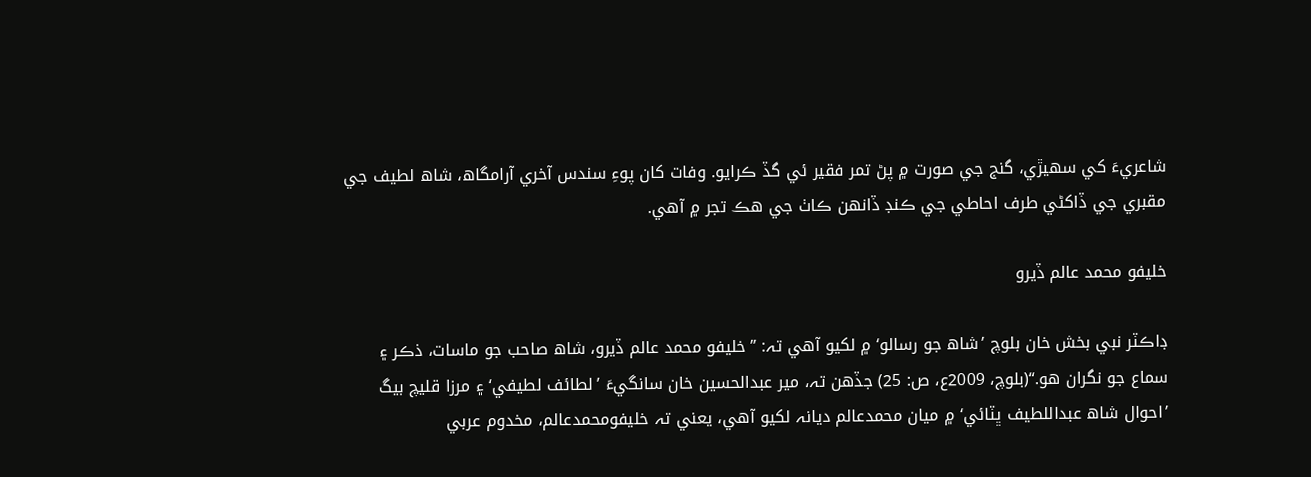شاعريءَ کي سھيڙي، گنج جي صورت ۾ پڻ تمر فقير ئي گڏ ڪرايو. وفات کان پوءِ سندس آخري آرامگاھ، شاھ لطيف جي مقبري جي ڏاکڻي طرف احاطي جي ڪنڊ ڏانھن ڪاٺ جي ھڪ تجر ۾ آھي.

خليفو محمد عالم ڏيرو

ڊاڪٽر نبي بخش خان بلوچ ’شاھ جو رسالو‘ ۾ لکيو آھي تہ: ”خليفو محمد عالم ڏيرو، شاھ صاحب جو ماسات، ذڪر ۽ سماع جو نگران ھو.“(بلوچ، 2009ع، ص: 25) جڏهن تہ، مير عبدالحسين خان سانگيءَ ’لطائف لطيفي‘ ۽ مرزا قليچ بيگ ’احوال شاھ عبداللطيف ڀٽائي‘ ۾ ميان محمدعالم ديانہ لکيو آھي، يعني تہ خليفومحمدعالم، مخدوم عربي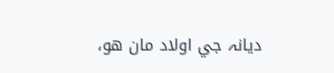ديانہ جي اولاد مان ھو،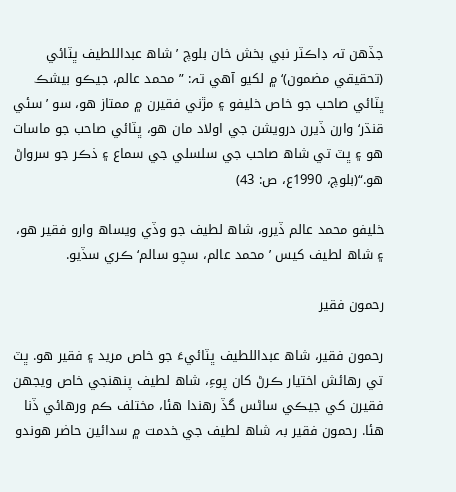جڏهن تہ ڊاڪٽر نبي بخش خان بلوچ ’شاھ عبداللطيف ڀٽائي (تحقيقي مضمون)‘ ۾ لکيو آھي تہ: ”محمد عالم، جيڪو بيشڪ ڀٽائي صاحب جو خاص خليفو ۽ مڙني فقيرن ۾ ممتاز ھو، سو ’سئي قنڌر‘ وارن ڏيرن درويشن جي اولاد مان ھو، ڀٽائي صاحب جو ماسات ھو ۽ ڀٽ تي شاھ صاحب جي سلسلي جي سماع ۽ ذڪر جو سرواڻ ھو.“(بلوچ، 1990ع، ص: 43)

خليفو محمد عالم ڏيرو، شاھ لطيف جو وڏي ويساھ وارو فقير ھو، ۽ شاھ لطيف کيس ’محمد عالم، سچو سالم‘ ڪري سڏيو.

رحمون فقير

رحمون فقير، شاھ عبداللطيف ڀٽائيءَ جو خاص مريد ۽ فقير ھو. ڀٽ تي رهائش اختيار ڪرڻ کان پوءِ، شاھ لطيف پنھنجي خاص ويجهن فقيرن کي جيڪي ساڻس گڏ رهندا ھئا، مختلف ڪم ورھائي ڏنا ھئا. رحمون فقير بہ شاھ لطيف جي خدمت ۾ سدائين حاضر ھوندو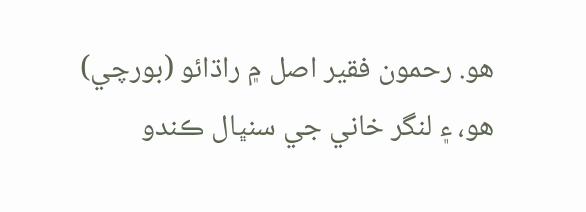ھو. رحمون فقير اصل ۾ راڌائو (بورچي) ھو، ۽ لنگر خاني جي سنڀال ڪندو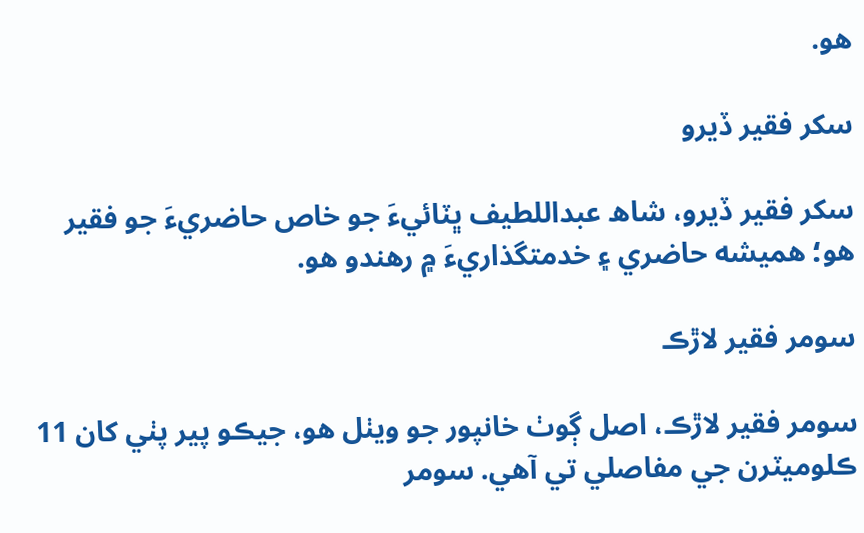ھو.

سکر فقير ڏيرو

سکر فقير ڏيرو، شاھ عبداللطيف ڀٽائيءَ جو خاص حاضريءَ جو فقير ھو؛ ھميشه حاضري ۽ خدمتگذاريءَ ۾ رهندو ھو.

سومر فقير لاڙڪ

سومر فقير لاڙڪ، اصل ڳوٺ خانپور جو ويٺل ھو، جيڪو پير پٺي کان 11 ڪلوميٽرن جي مفاصلي تي آھي. سومر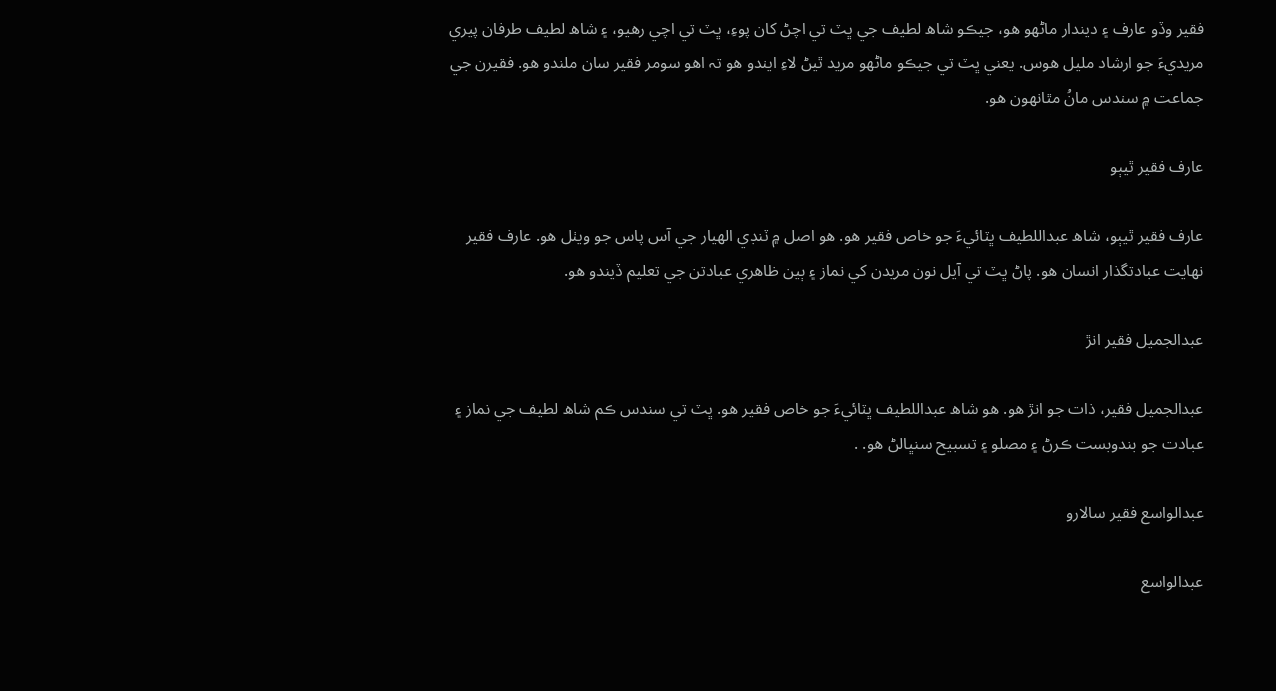فقير وڏو عارف ۽ ديندار ماڻهو ھو، جيڪو شاھ لطيف جي ڀٽ تي اچڻ کان پوءِ، ڀٽ تي اچي رهيو، ۽ شاھ لطيف طرفان پيري مريديءَ جو ارشاد مليل ھوس. يعني ڀٽ تي جيڪو ماڻهو مريد ٿيڻ لاءِ ايندو ھو تہ اھو سومر فقير سان ملندو ھو. فقيرن جي جماعت ۾ سندس مانُ مٿانھون ھو.

عارف فقير ٿيٻو

عارف فقير ٿيٻو، شاھ عبداللطيف ڀٽائيءَ جو خاص فقير ھو. ھو اصل ۾ ٽنڊي الھيار جي آس پاس جو ويٺل ھو. عارف فقير نھايت عبادتگذار انسان ھو. پاڻ ڀٽ تي آيل نون مريدن کي نماز ۽ ٻين ظاھري عبادتن جي تعليم ڏيندو ھو.

عبدالجميل فقير انڙ

عبدالجميل فقير، ذات جو انڙ ھو. ھو شاھ عبداللطيف ڀٽائيءَ جو خاص فقير ھو. ڀٽ تي سندس ڪم شاھ لطيف جي نماز ۽ عبادت جو بندوبست ڪرڻ ۽ مصلو ۽ تسبيح سنڀالڻ ھو. .

عبدالواسع فقير سالارو

عبدالواسع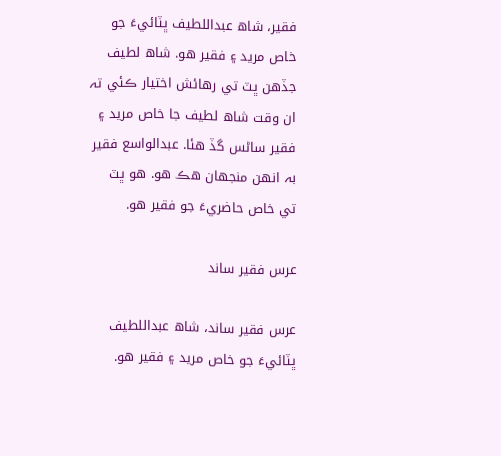فقير، شاھ عبداللطيف ڀٽائيءَ جو خاص مريد ۽ فقير ھو. شاھ لطيف جڏهن ڀٽ تي رهائش اختيار ڪئي تہ ان وقت شاھ لطيف جا خاص مريد ۽ فقير ساڻس گڏ ھئا. عبدالواسع فقير بہ انهن منجھان ھڪ ھو. ھو ڀٽ تي خاص حاضريءَ جو فقير ھو.

عرس فقير ساند

عرس فقير ساند، شاھ عبداللطيف ڀٽائيءَ جو خاص مريد ۽ فقير ھو.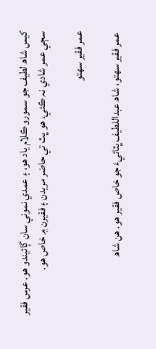کيس شاھ لطيف جو سمورو ڪلام ياد ھو، ۽ عمدي نموني سان ڳائيندو ھو. عرس فقير سڄي عمر شادي نہ ڪئي. ھو ڀٽ تي حاضر مريدن ۽ فقيرن ۾ خاص ھو.

عمر فقير سھتو

 عمر فقير سھتو، شاھ عبداللطيف ڀٽائيءَ جو خاص فقير ھو. ھن شاھ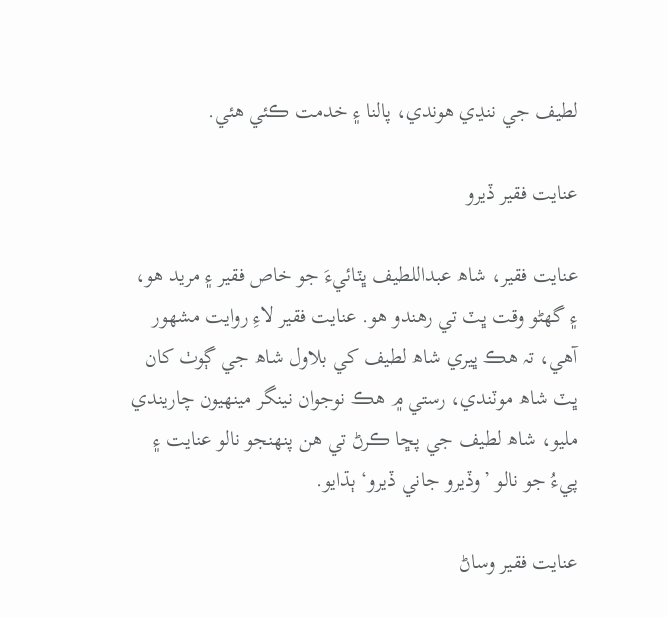لطيف جي ننڍي ھوندي، پالنا ۽ خدمت ڪئي ھئي.

عنايت فقير ڏيرو

عنايت فقير، شاھ عبداللطيف ڀٽائيءَ جو خاص فقير ۽ مريد ھو، ۽ گهڻو وقت ڀٽ تي رهندو ھو. عنايت فقير لاءِ روايت مشھور آھي، تہ ھڪ ڀيري شاھ لطيف کي بلاول شاھ جي ڳوٺ کان ڀٽ شاھ موٽندي، رستي ۾ ھڪ نوجوان نينگر مينھيون چاريندي مليو، شاھ لطيف جي پڇا ڪرڻ تي ھن پنھنجو نالو عنايت ۽ پيءُ جو نالو ’وڏيرو جاني ڏيرو‘ ٻڌايو.

عنايت فقير وساڻ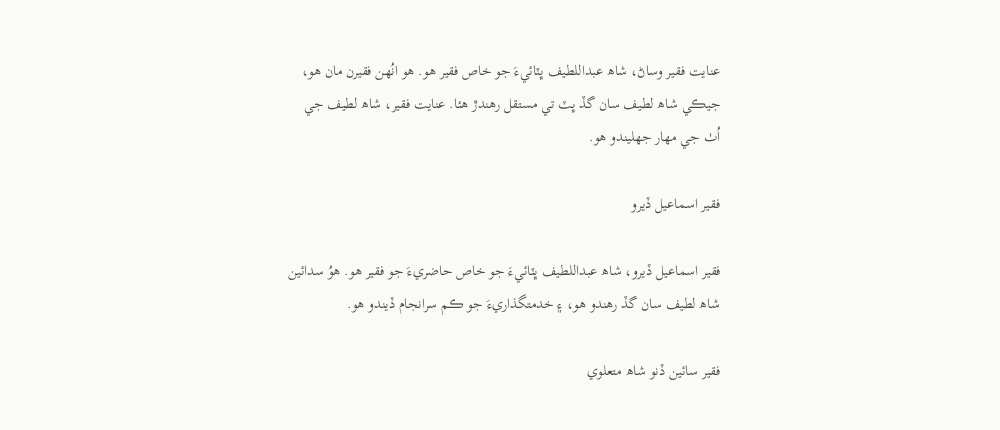عنايت فقير وساڻ، شاھ عبداللطيف ڀٽائيءَ جو خاص فقير ھو. ھو انُهن فقيرن مان ھو، جيڪي شاھ لطيف سان گڏ ڀٽ تي مستقل رهندڙ ھئا. عنايت فقير، شاھ لطيف جي اُٺ جي مھار جهليندو ھو.

فقير اسماعيل ڏيرو

فقير اسماعيل ڏيرو، شاھ عبداللطيف ڀٽائيءَ جو خاص حاضريءَ جو فقير ھو. ھوُ سدائين شاھ لطيف سان گڏ رهندو ھو، ۽ خدمتگذاريءَ جو ڪم سرانجام ڏيندو ھو.

فقير سائين ڏنو شاھ متعلوي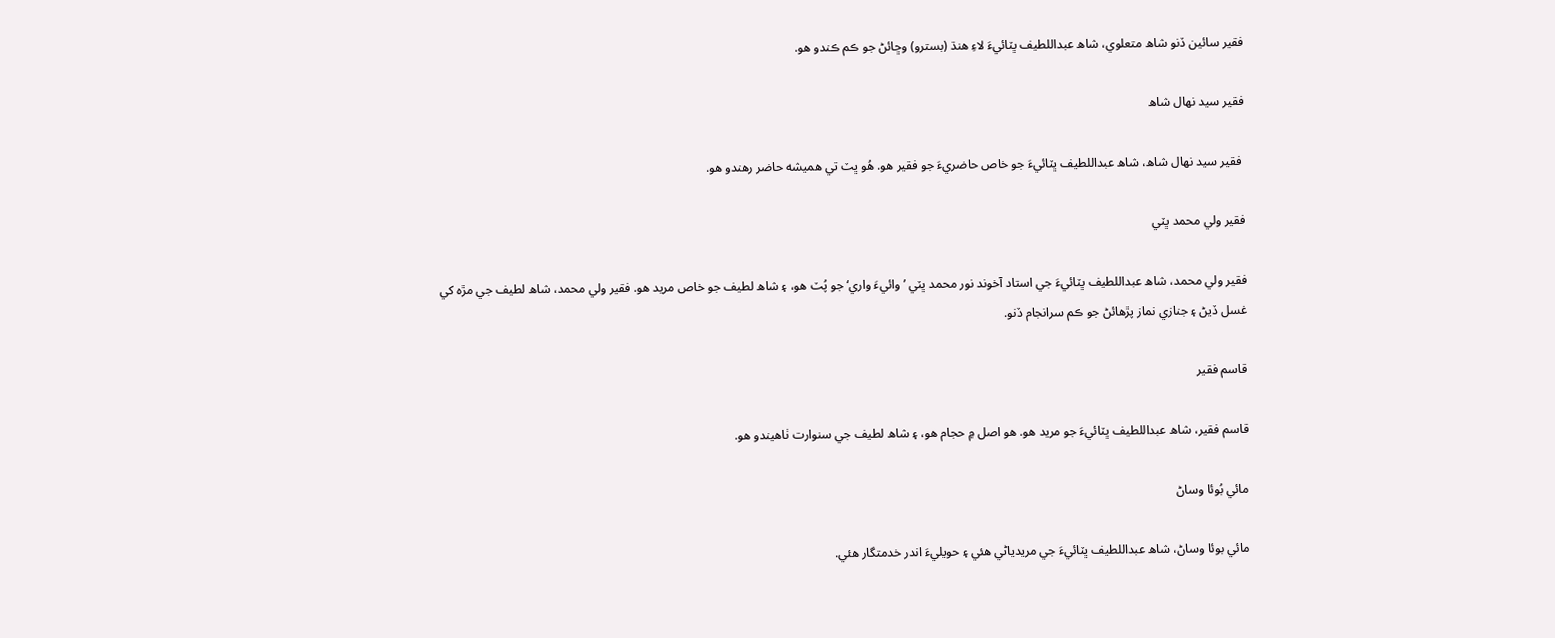فقير سائين ڏنو شاھ متعلوي، شاھ عبداللطيف ڀٽائيءَ لاءِ ھنڌ (بسترو) وڇائڻ جو ڪم ڪندو ھو.

فقير سيد نھال شاھ

 فقير سيد نھال شاھ، شاھ عبداللطيف ڀٽائيءَ جو خاص حاضريءَ جو فقير ھو. ھُو ڀٽ تي ھميشه حاضر رهندو ھو.

فقير ولي محمد ڀٽي

فقير ولي محمد، شاھ عبداللطيف ڀٽائيءَ جي استاد آخوند نور محمد ڀٽي ’وائيءَ واري‘ جو پُٽ ھو، ۽ شاھ لطيف جو خاص مريد ھو. فقير ولي محمد، شاھ لطيف جي مڙه کي غسل ڏيڻ ۽ جنازي نماز پڙهائڻ جو ڪم سرانجام ڏنو.

قاسم فقير

قاسم فقير، شاھ عبداللطيف ڀٽائيءَ جو مريد ھو. ھو اصل ۾ حجام ھو، ۽ شاھ لطيف جي سنوارت ٺاھيندو ھو.

مائي بُوئا وساڻ

مائي بوئا وساڻ، شاھ عبداللطيف ڀٽائيءَ جي مريدياڻي ھئي ۽ حويليءَ اندر خدمتگار ھئي.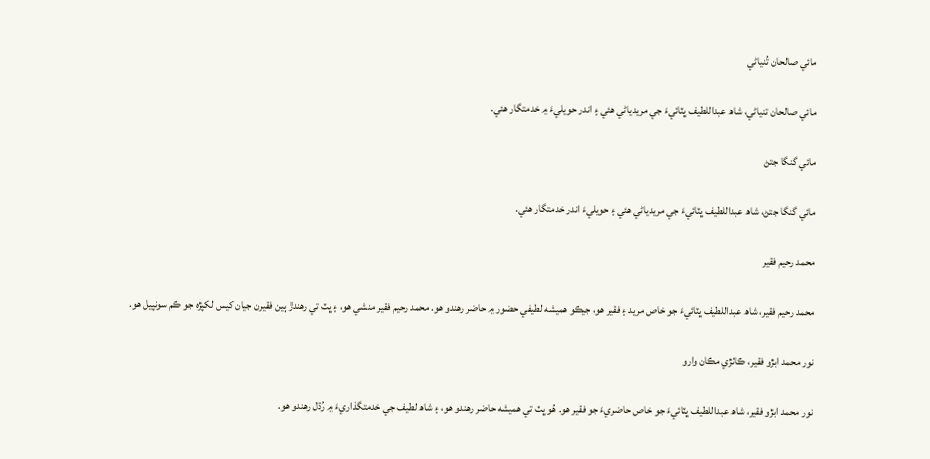مائي صالحان تُنياڻي

مائي صالحان تنياڻي، شاھ عبداللطيف ڀٽائيءَ جي مريدياڻي ھئي ۽ اندر حويليءَ ۾ خدمتگار ھئي.

مائي گنگا جتڻ

مائي گنگا جتڻ، شاھ عبداللطيف ڀٽائيءَ جي مريدياڻي ھئي ۽ حويليءَ اندر خدمتگار ھئي.

محمد رحيم فقير

محمد رحيم فقير، شاھ عبداللطيف ڀٽائيءَ جو خاص مريد ۽ فقير ھو، جيڪو ھميشه لطيفي حضور ۾ حاضر رهندو ھو. محمد رحيم فقير منشي ھو، ۽ ڀٽ تي رهندڙ ٻين فقيرن جيان کيس لکپڙه جو ڪم سونپيل ھو.

نور محمد ابڙو فقير، ڪاٺڙي مڪان وارو

نور محمد ابڙو فقير، شاھ عبداللطيف ڀٽائيءَ جو خاص حاضريءَ جو فقير ھو. ھُو ڀٽ تي ھميشه حاضر رهندو ھو، ۽ شاھ لطيف جي خدمتگذاريءَ ۾ رُڌل رهندو ھو.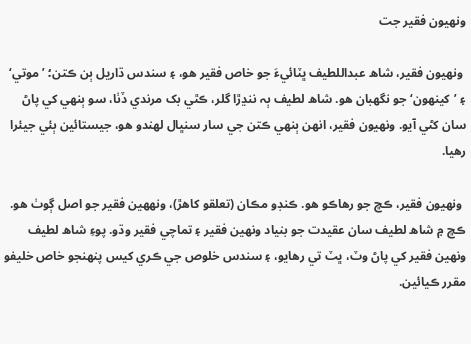ونھيون فقير جت

 ونھيون فقير، شاھ عبداللطيف ڀٽائيءَ جو خاص فقير ھو، ۽ سندس ڌاريل ٻن ڪتن؛ ’موتي‘ ۽ ’کينھون‘ جو نگھبان ھو. شاھ لطيف ٻہ ننڍڙا گلر، ڪٿي بک مرندي ڏٺا، سو ٻنهي کي پاڻ سان کڻي آيو. ونھيون فقير، انهن ٻنهي ڪتن جي سار سنڀال لھندو ھو، جيستائين ٻئي جيئرا رهيا.

 ونھيون فقير، ڪڇ جو رهاڪو ھو. ڪنڊو مڪان (تعلقو کاھڙ)، ونھھين فقير جو اصل ڳوٺ ھو. ڪڇ ۾ شاھ لطيف سان عقيدت جو بنياد ونھين فقير ۽ تماچي فقير وڌو. پوءِ شاھ لطيف ونھين فقير کي پاڻ وٽ، ڀٽ تي رهايو، ۽ سندس خلوص جي ڪري کيس پنھنجو خاص خليفو مقرر ڪيائين.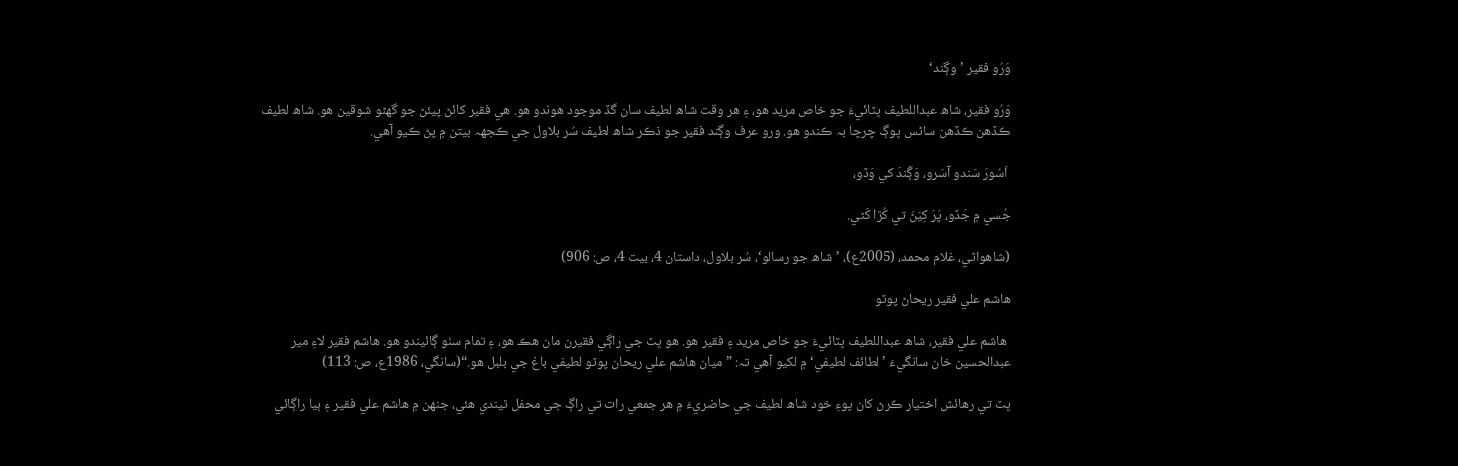وَرُو فقير ’وڳند‘

وَرُو فقير، شاھ عبداللطيف ڀٽائيءَ جو خاص مريد ھو، ۽ ھر وقت شاھ لطيف سان گڏ موجود ھوندو ھو. ھي فقير کائڻ پيئڻ جو گهڻو شوقين ھو. شاھ لطيف ڪڏهن ڪڏهن ساڻس ڀوڳ چرچا بہ ڪندو ھو. ورو عرف وڳند فقير جو ذڪر شاھ لطيف سُر بلاول جي ڪجھہ بيتن ۾ پڻ ڪيو آھي.

 اَسُورَ سَندو آسَرو، وَڳَندَ کي وَڏو،

جُسي ۾ جَڏو، پَرَ کِيَڻَ تي کُڙا کَڻي.

(شاھواڻي، غلام محمد، (2005ع)، ’شاھ جو رسالو‘، سُر بلاول، داستان 4، بيت 4، ص: 906)

ھاشم علي فقير ريحاڻ پوٽو

 ھاشم علي فقير، شاھ عبداللطيف ڀٽائيءَ جو خاص مريد ۽ فقير ھو. ھو ڀٽ جي راڳي فقيرن مان ھڪ ھو، ۽ تمام سٺو ڳائيندو ھو. ھاشم فقير لاءِ مير عبدالحسين خان سانگيءَ ’لطائف لطيفي‘ ۾ لکيو آھي تہ: ”ميان ھاشم علي ريحان پوٽو لطيفي باغ جي بلبل ھو.“(سانگي، 1986ع، ص: 113)

ڀٽ تي رهائش اختيار ڪرڻ کان پوءِ خود شاھ لطيف جي حاضريءَ ۾ ھر جمعي رات تي راڳ جي محفل ٿيندي ھئي، جنھن ۾ ھاشم علي فقير ۽ ٻيا راڳائي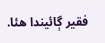فقير ڳائيندا ھئا.